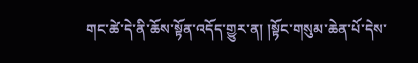གང་ཚེ་དེ་ནི་ཆོས་སྟོན་འདོད་གྱུར་ན། །སྟོང་གསུམ་ཆེན་པོ་དེས་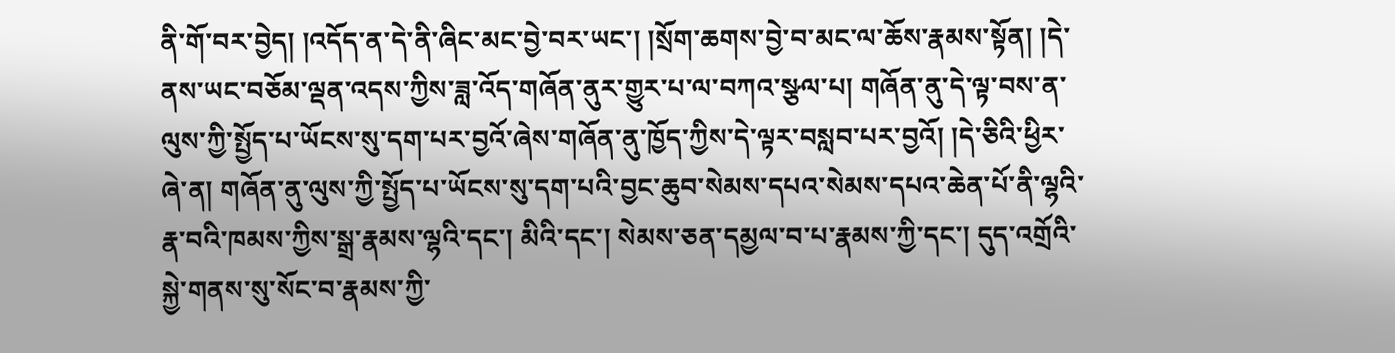ནི་གོ་བར་བྱེད། །འདོད་ན་དེ་ནི་ཞིང་མང་བྱེ་བར་ཡང་། །སྲོག་ཆགས་བྱེ་བ་མང་ལ་ཆོས་རྣམས་སྟོན། །དེ་ནས་ཡང་བཅོམ་ལྡན་འདས་ཀྱིས་ཟླ་འོད་གཞོན་ནུར་གྱུར་པ་ལ་བཀའ་སྩལ་པ། གཞོན་ནུ་དེ་ལྟ་བས་ན་ལུས་ཀྱི་སྤྱོད་པ་ཡོངས་སུ་དག་པར་བྱའོ་ཞེས་གཞོན་ནུ་ཁྱོད་ཀྱིས་དེ་ལྟར་བསླབ་པར་བྱའོ། །དེ་ཅིའི་ཕྱིར་ཞེ་ན། གཞོན་ནུ་ལུས་ཀྱི་སྤྱོད་པ་ཡོངས་སུ་དག་པའི་བྱང་ཆུབ་སེམས་དཔའ་སེམས་དཔའ་ཆེན་པོ་ནི་ལྷའི་རྣ་བའི་ཁམས་ཀྱིས་སྒྲ་རྣམས་ལྷའི་དང་། མིའི་དང་། སེམས་ཅན་དམྱལ་བ་པ་རྣམས་ཀྱི་དང་། དུད་འགྲོའི་སྐྱེ་གནས་སུ་སོང་བ་རྣམས་ཀྱི་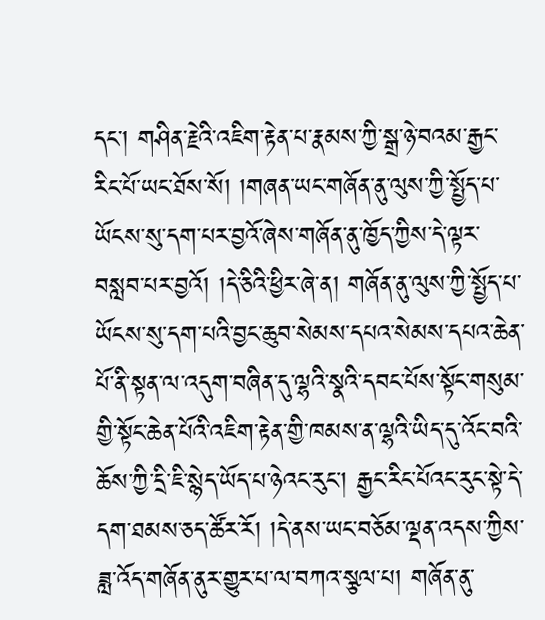དང་། གཤིན་རྗེའི་འཇིག་རྟེན་པ་རྣམས་ཀྱི་སྒྲ་ཉེ་བའམ་རྒྱང་རིང་པོ་ཡང་ཐོས་སོ། །གཞན་ཡང་གཞོན་ནུ་ལུས་ཀྱི་སྤྱོད་པ་ཡོངས་སུ་དག་པར་བྱའོ་ཞེས་གཞོན་ནུ་ཁྱོད་ཀྱིས་དེ་ལྟར་བསླབ་པར་བྱའོ། །དེ་ཅིའི་ཕྱིར་ཞེ་ན། གཞོན་ནུ་ལུས་ཀྱི་སྤྱོད་པ་ཡོངས་སུ་དག་པའི་བྱང་ཆུབ་སེམས་དཔའ་སེམས་དཔའ་ཆེན་པོ་ནི་སྟན་ལ་འདུག་བཞིན་དུ་ལྷའི་སྣའི་དབང་པོས་སྟོང་གསུམ་གྱི་སྟོང་ཆེན་པོའི་འཇིག་རྟེན་གྱི་ཁམས་ན་ལྷའི་ཡིད་དུ་འོང་བའི་ཆོས་ཀྱི་དྲི་ཇི་སྙེད་ཡོད་པ་ཉེའང་རུང་། རྒྱང་རིང་པོའང་རུང་སྟེ་དེ་དག་ཐམས་ཅད་ཚོར་རོ། །དེ་ནས་ཡང་བཅོམ་ལྡན་འདས་ཀྱིས་ཟླ་འོད་གཞོན་ནུར་གྱུར་པ་ལ་བཀའ་སྩལ་པ། གཞོན་ནུ་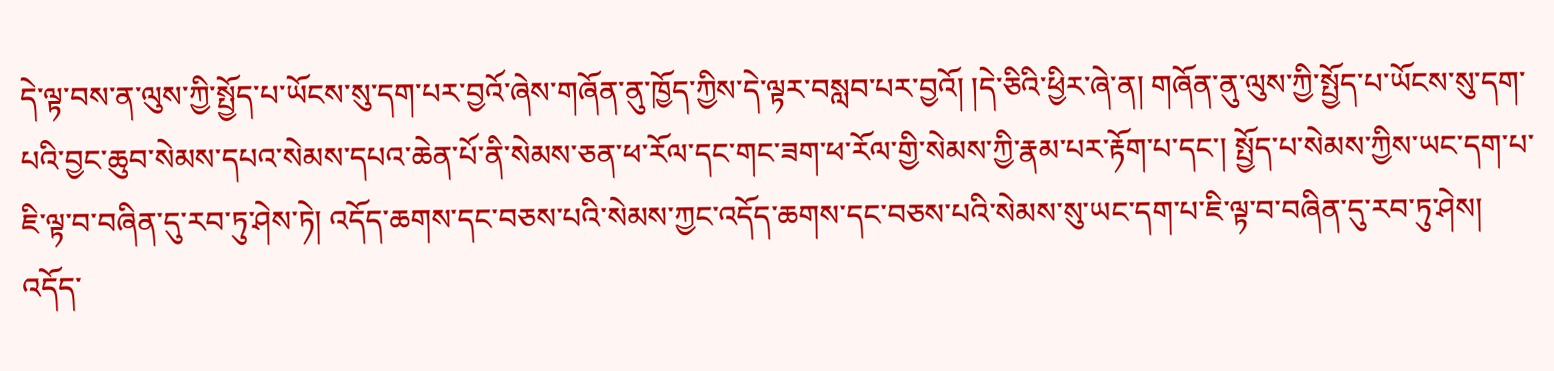དེ་ལྟ་བས་ན་ལུས་ཀྱི་སྤྱོད་པ་ཡོངས་སུ་དག་པར་བྱའོ་ཞེས་གཞོན་ནུ་ཁྱོད་ཀྱིས་དེ་ལྟར་བསླབ་པར་བྱའོ། །དེ་ཅིའི་ཕྱིར་ཞེ་ན། གཞོན་ནུ་ལུས་ཀྱི་སྤྱོད་པ་ཡོངས་སུ་དག་པའི་བྱང་ཆུབ་སེམས་དཔའ་སེམས་དཔའ་ཆེན་པོ་ནི་སེམས་ཅན་ཕ་རོལ་དང་གང་ཟག་ཕ་རོལ་གྱི་སེམས་ཀྱི་རྣམ་པར་རྟོག་པ་དང་། སྤྱོད་པ་སེམས་ཀྱིས་ཡང་དག་པ་ཇི་ལྟ་བ་བཞིན་དུ་རབ་ཏུ་ཤེས་ཏེ། འདོད་ཆགས་དང་བཅས་པའི་སེམས་ཀྱང་འདོད་ཆགས་དང་བཅས་པའི་སེམས་སུ་ཡང་དག་པ་ཇི་ལྟ་བ་བཞིན་དུ་རབ་ཏུ་ཤེས། འདོད་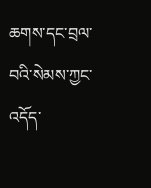ཆགས་དང་བྲལ་བའི་སེམས་ཀྱང་འདོད་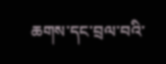ཆགས་དང་བྲལ་བའི་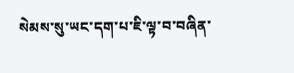སེམས་སུ་ཡང་དག་པ་ཇི་ལྟ་བ་བཞིན་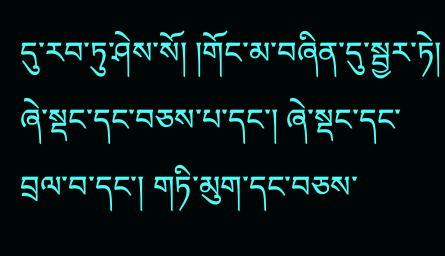དུ་རབ་ཏུ་ཤེས་སོ། །གོང་མ་བཞིན་དུ་སྦྱར་ཏེ། ཞེ་སྡང་དང་བཅས་པ་དང་། ཞེ་སྡང་དང་བྲལ་བ་དང་། གཏི་མུག་དང་བཅས་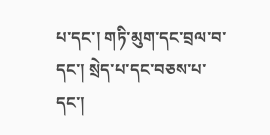པ་དང་། གཏི་མུག་དང་བྲལ་བ་དང་། སྲེད་པ་དང་བཅས་པ་དང་།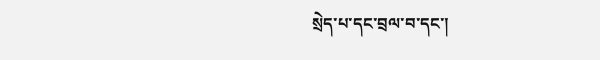སྲེད་པ་དང་བྲལ་བ་དང་།